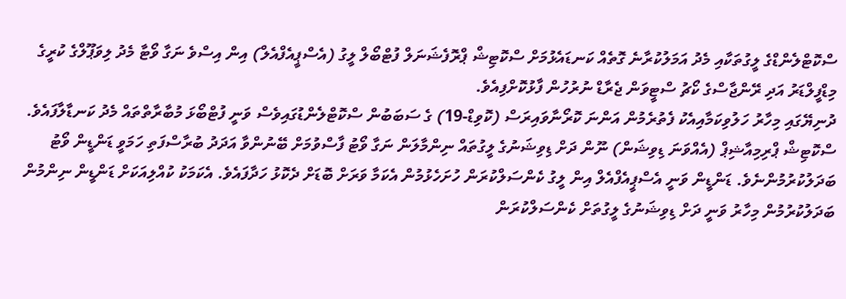ސްކޮޓްލެންޑްގެ ލީގުތަކާއި މެދު އަމަލުކުރާނެ ގޮތެއް ކަނޑައެޅުމަށް ސްކޮޓިޝް ޕްރޮފެޝަނަލް ފުޓްބޯލް ލީގު (އެސްޕީއެފްއެލް) އިން އިސްވެ ނަގާ ވޯޓާ މެދު ލިވަޕޫލްގެ ކުރީގެ މިޑްފީލްޑަރު އަދި ރޭންޖާސްގެ ކޯޗު ސްޓީވަން ޖެރާޑް ނުރުހުން ފާޅުކޮށްފިއެވެ.
ދުނިޔޭގައި މިހާރު ހަލުވިކަމާއިއެކު ފެތުރެމުން އަންނަ ކޮރޯނާވައިރަސް (ކޮވިޑް-19) ގެ ސަބަބުން ސްކޮޓްލެންޑުގައިވެސް ވަނީ ފުޓްބޯޅަ މުބާރާތްތައް މެދު ކަނޑާލާފައެވެ.
ސްކޮޓިޝް ޕްރިމިއާޝިޕް (އެއްވަނަ ޑިވިޝަން) ނޫން ދަށް ޑިވިޝަނުގެ ލީގުތައް ނިންމާލަން ނަގާ ވޯޓު ފާސްވުމަށް ބޭނުންވާ އަދަދު ބުރާސްފަތި ހަމަވީ ޑަންޑީން ވޯޓު ބަދަލުކުރުމުންނެވެ. ޑަންޑީން ވަނީ އެސްޕީއެފްއެލް އިން ލީގު ކެންސަލްކުރަން ހުށަހެޅުމުން އެކަމާ ވަރަށް ބޮޑަށް ދެކޮޅު ހަދާފައެވެ. އެކަމަކު ކުއްލިއަކަށް ޑަންޑީން ނިންމުން ބަދަލުކުރުމުން މިހާރު ވަނީ ދަށް ޑިވިޝަނުގެ ލީގުތަށް ކެންސަލްކުރަން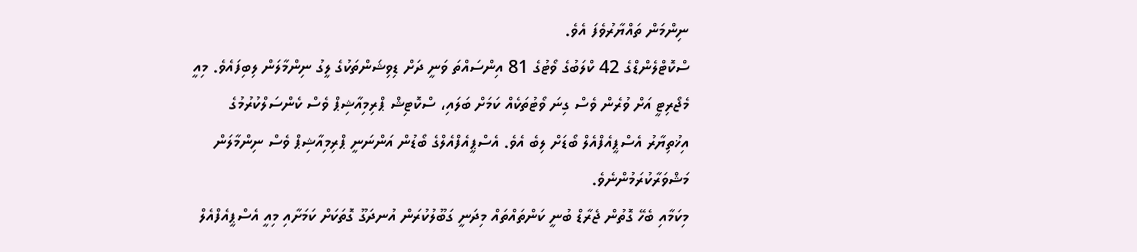ނިންމަން ތައްޔާރުވެފަ އެވެ.
ސްކޮޓްލެންޑްގެ 42 ކްލަބުގެ ވޯޓުގެ 81 އިންސައްތަ ވަނީ ދަށް ޑިވިޝަންތަކުގެ ލީގު ނިންމާލަން ލިބިފައެވެ. މިއީ މެޖޯރިޓީ އަށް ވުރެން ވެސް ގިނަ ވޯޓުތަކެއް ކަމަށް ބަލައި، ސްކޮޓިޝް ޕްރިމިއާޝިޕް ވެސް ކެންސަލްކުރުމުގެ އިޚުތިޔާރު އެސްޕީއެފްއެލް ބޯޑަށް ލިބެ އެވެ. އެސްޕީއެފްއެލްގެ ބޯޑުން އަންނަނީ ޕްރިމިއާޝިޕް ވެސް ނިންމާލަން މަޝްވަރާކުރަމުންނެވެ.
މިކަމާއި ބެހޭ ގޮތުން ޖެރާޑް ބުނީ ކަންތައްތައް މިދަނީ ގަބޫލުކުރަން އުނދަގޫ ގޮތަކަށް ކަމަށާއި މިއީ އެސްޕީއެފްއެލް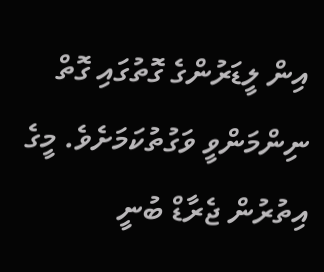އިން ލީޑަރުންގެ ގޮތުގައި ގޮތް ނިންމަންވީ ވަގުތުކަމަށެވެ. މީގެ އިތުރުން ޖެރާޑް ބުނީ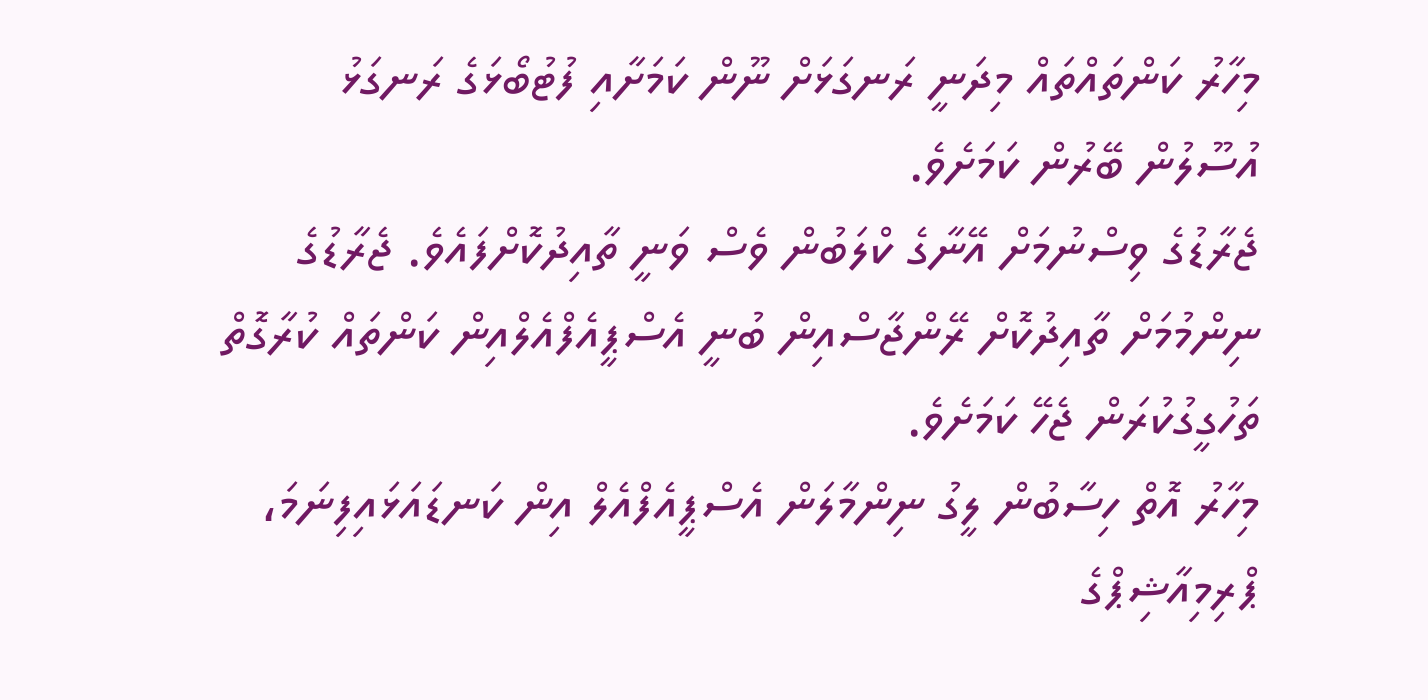މިހާރު ކަންތައްތައް މިދަނީ ރަނގަޅަށް ނޫން ކަމަށާއި ފުޓުބޯޅަގެ ރަނގަޅު އުސޫލުން ބޭރުން ކަމަށެވެ.
ޖެރާޑުގެ ވިސްނުމަށް އޭނާގެ ކްލަބުން ވެސް ވަނީ ތާއިދުކޮށްފައެވެ. ޖެރާޑުގެ ނިންމުމަށް ތާއިދުކޮށް ރޭންޖާސްއިން ބުނީ އެސްޕީއެފްއެލްއިން ކަންތައް ކުރާގޮތް ތަހުގީގުކުރަން ޖެހޭ ކަމަށެވެ.
މިހާރު އޮތް ހިސާބުން ލީގު ނިންމާލަން އެސްޕީއެފްއެލް އިން ކަނޑައަޅައިފިނަމަ، ޕްރިމިއާޝިޕްގެ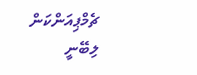ޗެމްޕިއަންކަން ލިބޭނީ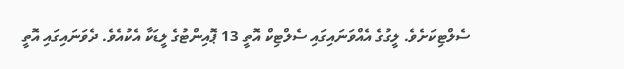ސެލްޓިކަށެވެ. ލީގުގެ އެއްވަނައިގައި ސެލްޓިކް އޮތީ 13 ޕޮއިންޓުގެ ލީޑަކާ އެކުއެވެ. ދެވަނައިގައި އޮތީ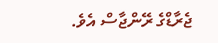ޖެރާޑްގެ ރޭންޖާސް އެވެ.